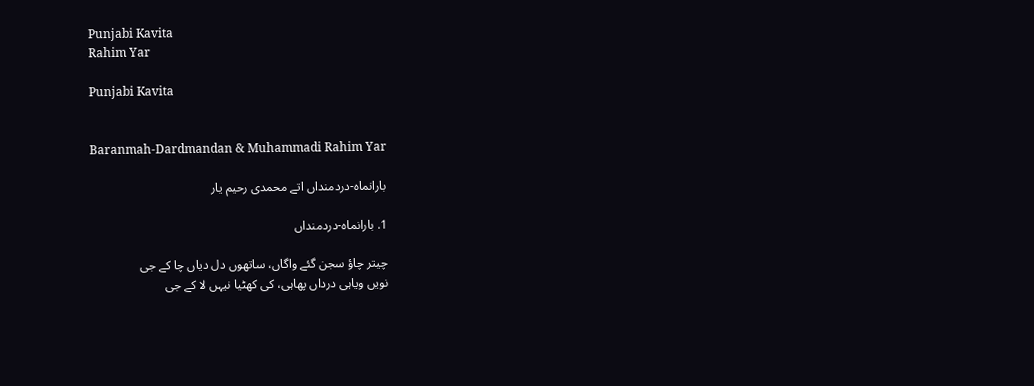Punjabi Kavita
Rahim Yar

Punjabi Kavita


Baranmah-Dardmandan & Muhammadi Rahim Yar

بارانماہ-دردمنداں اتے محمدی رحیم یار

1. بارانماہ-دردمنداں

چیتر چاؤ سجن گئے واگاں، ساتھوں دل دیاں چا کے جی
نویں ویاہی درداں پھاہی، کی کھٹیا نیہں لا کے جی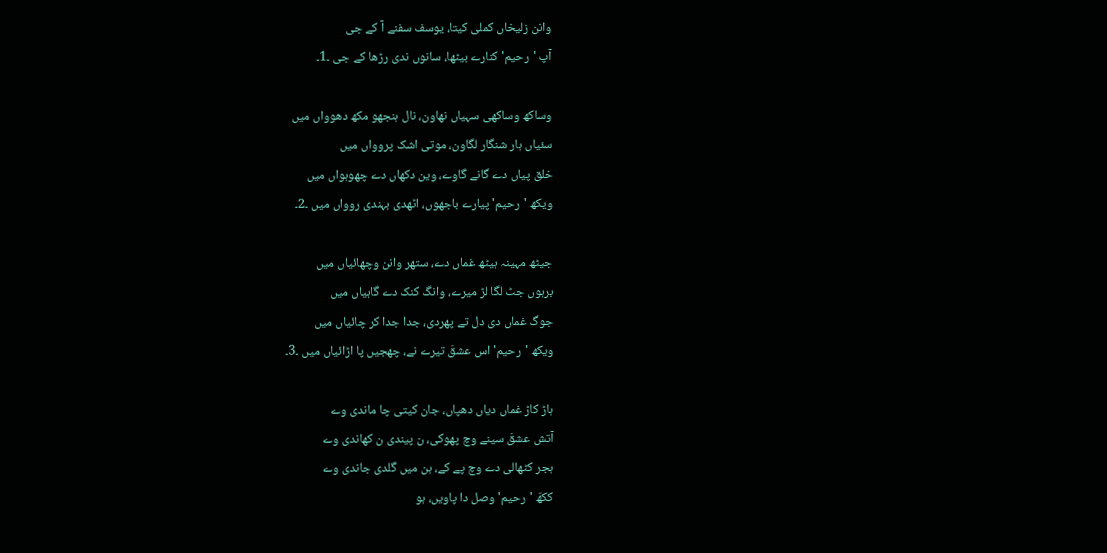وانن زلیخاں کملی کیتا، یوسف سفنے آ کے جی
آپ 'رحیم' کنارے بیٹھا، سانوں ندی رڑھا کے جی ۔1۔

وساکھ وساکھی سہیاں نھاون، نال ہنجھو مکھ دھوواں میں
سئیاں ہار شنگار لگاون، موتی اشک پروواں میں
خلق پیاں دے گانے گاوے، وین دکھاں دے چھوہواں میں
ویکھ 'رحیم' پیارے باجھوں، اٹھدی بہندی روواں میں ۔2۔

جیٹھ مہینہ ہیٹھ غماں دے، ستھر وانن وچھائیاں میں
برہوں جٹ لگا لڑ میرے، وانگ کنک دے گاہیاں میں
جوگ غماں دی دل تے پھردی، جدا جدا کر چائیاں میں
ویکھ 'رحیم' اس عشقَ تیرے نے، چھجیں پا اڑائیاں میں ۔3۔

ہاڑ کاڑ غماں دیاں دھپاں، جان کیتی چا ماندی وے
آتش عشقَ سینے وچ پھوکی، ن پیندی ن کھاندی وے
ہجر کٹھالی دے وچ پے کے، ہن میں گلدی جاندی وے
ککھّ 'رحیم' وصل دا پاویں، ہو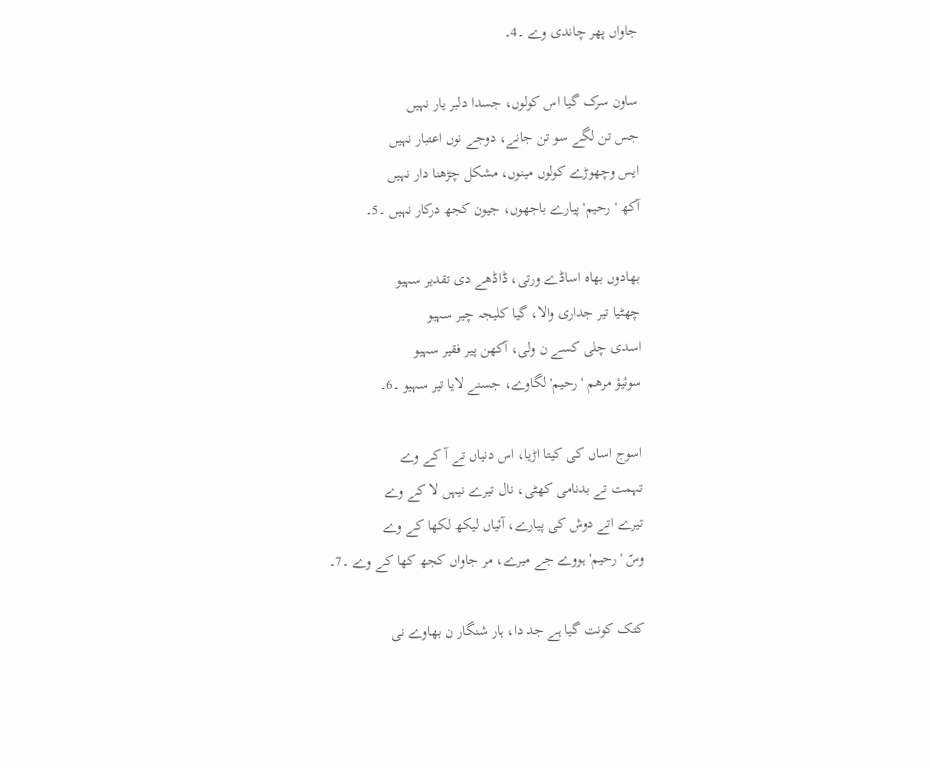جاواں پھر چاندی وے ۔4۔

ساون سرک گیا اس کولوں، جسدا دلبر یار نہیں
جس تن لگے سو تن جانے، دوجے نوں اعتبار نہیں
ایس وچھوڑے کولوں مینوں، مشکل چڑھنا دار نہیں
آکھ 'رحیم' پیارے باجھوں، جیون کجھ درکار نہیں ۔5۔

بھادوں بھاہ اساڈے ورتی، ڈاڈھے دی تقدیر سہیو
چھٹیا تیر جداری والا، گیا کلیجہ چیر سہیو
اسدی چلی کسے ن ولی، آکھن پیر فقیر سہیو
سوئیؤ مرھم 'رحیم' لگاوے، جسنے لایا تیر سہیو ۔6۔

اسوج اساں کی کیتا اڑیا، اس دنیاں تے آ کے وے
تہمت تے بدنامی کھٹی، نال تیرے نیہں لا کے وے
تیرے اتے دوش کی پیارے، آئیاں لیکھ لکھا کے وے
وسّ 'رحیم' ہووے جے میرے، مر جاواں کجھ کھا کے وے ۔7۔

کتک کونت گیا ہے جد دا، ہار شنگار ن بھاوے نی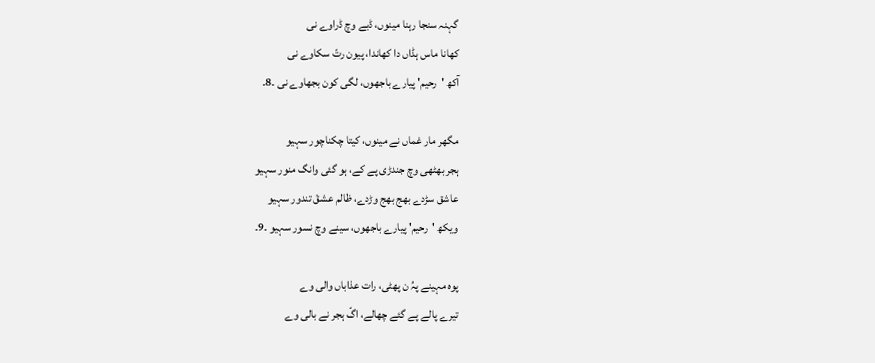گہنہ سنجا رہنا مینوں، ڈبے وچ ڈراوے نی
کھانا ماس ہڈاں دا کھاندا، پیون رتّ سکاوے نی
آکھ 'رحیم' پیارے باجھوں، لگی کون بجھاوے نی ۔8۔

مگھر مار غماں نے مینوں، کیتا چکناچور سہیو
ہجر بھٹھی وچ جندڑی پے کے، ہو گئی وانگ منور سہیو
عاشق سڑدے بھج بھج وڑدے، ظالم عشقَ تندور سہیو
ویکھ 'رحیم' پیارے باجھوں، سینے وچ نسور سہیو ۔9۔

پوہ مہینے پہُ ن پھٹی، رات عذاباں والی وے
تیرے پالے پے گئے چھالے، اگّ ہجر نے بالی وے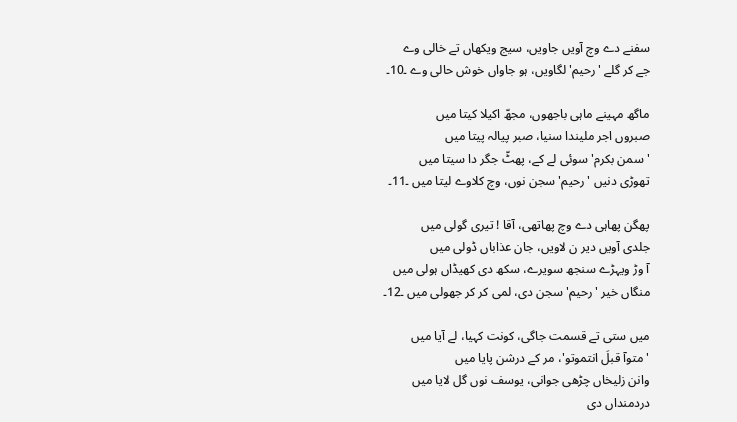سفنے دے وچ آویں جاویں، سیج ویکھاں تے خالی وے
جے کر گلے 'رحیم' لگاویں، ہو جاواں خوش حالی وے ۔10۔

ماگھ مہینے ماہی باجھوں، مجھّ اکیلا کیتا میں
صبروں اجر ملیندا سنیا، صبر پیالہ پیتا میں
'سمن بکرم' سوئی لے کے، پھٹّ جگر دا سیتا میں
تھوڑی دنیں 'رحیم' سجن نوں، وچ کلاوے لیتا میں ۔11۔

پھگن پھاہی دے وچ پھاتھی، آقا ! تیری گولی میں
جلدی آویں دیر ن لاویں، جان عذاباں ڈولی میں
آ وڑ ویہڑے سنجھ سویرے، سکھ دی کھیڈاں ہولی میں
منگاں خیر 'رحیم' سجن دی، لمی کر کر جھولی میں ۔12۔

میں ستی تے قسمت جاگی، کونت کہیا، لے آیا میں
'متوآ قبلَ انتموتو'، مر کے درشن پایا میں
وانن زلیخاں چڑھی جوانی، یوسف نوں گل لایا میں
دردمنداں دی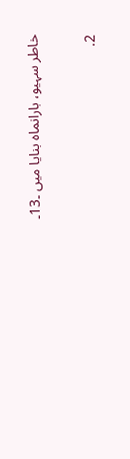خاطر سہیو، بارانماہ بنایا میں ۔13۔

2.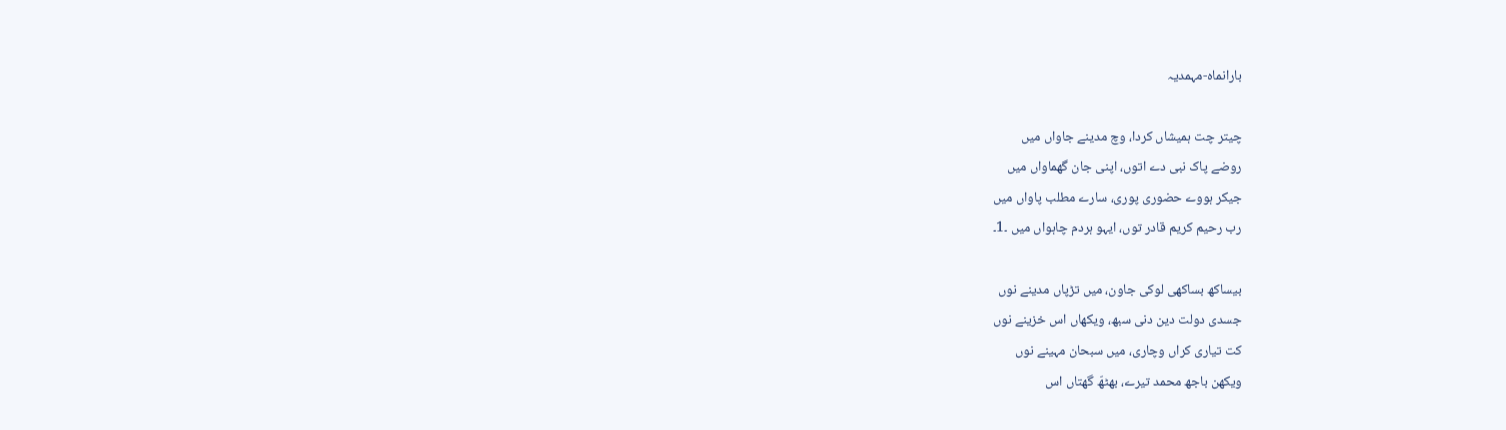بارانماہ-مہمدیہ

چیتر چت ہمیشاں کردا، وچ مدینے جاواں میں
روضے پاک نبی دے اتوں، اپنی جان گھماواں میں
جیکر ہووے حضوری پوری، سارے مطلب پاواں میں
رب رحیم کریم قادر توں، ایہو ہردم چاہواں میں ۔1۔

بیساکھ بساکھی لوکی جاون، میں تڑپاں مدینے نوں
جسدی دولت دین دنی سبھ، ویکھاں اس خزینے نوں
کت تیاری کراں وچاری، میں سبحان مہینے نوں
ویکھن باجھ محمد تیرے، بھٹھّ گھتاں اس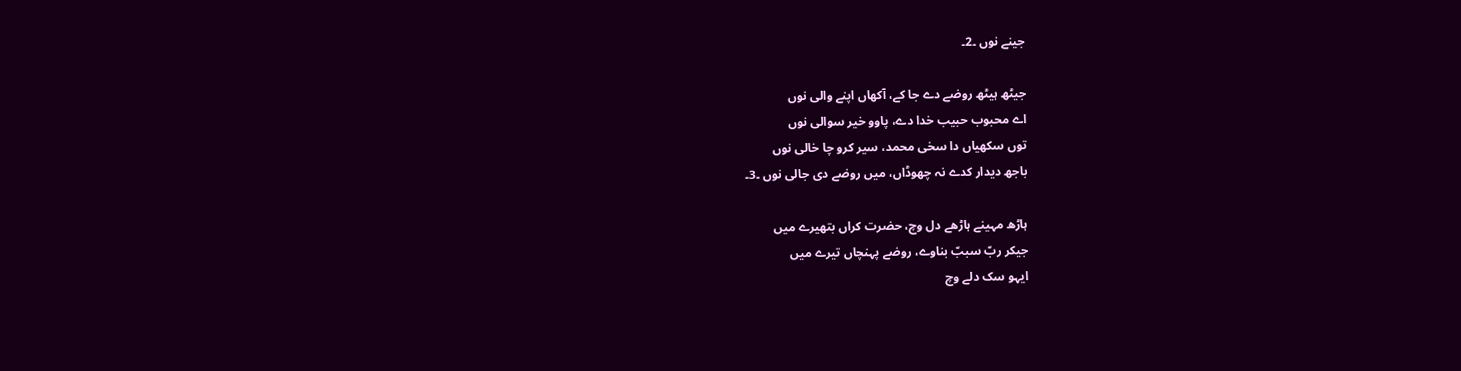جینے نوں ۔2۔

جیٹھ ہیٹھ روضے دے جا کے، آکھاں اپنے والی نوں
اے محبوب حبیب خدا دے، پاوو خیر سوالی نوں
توں سکھیاں دا سخی محمد، سیر کرو چا خالی نوں
باجھ دیدار کدے نہ چھوڈاں، میں روضے دی جالی نوں ۔3۔

ہاڑھ مہینے ہاڑھے دل وچ، حضرت کراں بتھیرے میں
جیکر ربّ سببّ بناوے، روضے پہنچاں تیرے میں
ایہو سک دلے وچ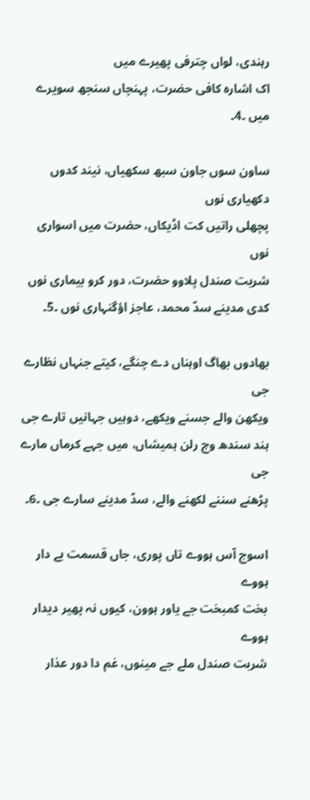رہندی، لواں چترفی پھیرے میں
اک اشارہ کافی حضرت، پہنچاں سنجھ سویرے میں ۔4۔

ساون سوں جاون سبھ سکھیاں، نیند کدوں دکھیاری نوں
پچھلی راتیں کت اڈیکاں، حضرت میں اسواری نوں
شربت صندل پلاوو حضرت، دور کرو بیماری نوں
کدی مدینے سدّ محمد، عاجز اؤگنہاری نوں ۔5۔

بھادوں بھاگ اوہناں دے چنگے، کیتے جنہاں نظارے جی
ویکھن والے جسنے ویکھے، دوہیں جہانیں تارے جی
ہند سندھ وچ رلن ہمیشاں، میں جہے کرماں مارے جی
پڑھنے سننے لکھنے والے، سدّ مدینے سارے جی ۔6۔

اسوج آس ہووے تاں پوری، جاں قسمت بے دار ہووے
بخت کمبخت جے یاور ہوون، کیوں نہ پھیر دیدار ہووے
شربت صندل ملے جے مینوں، غم دا دور عذار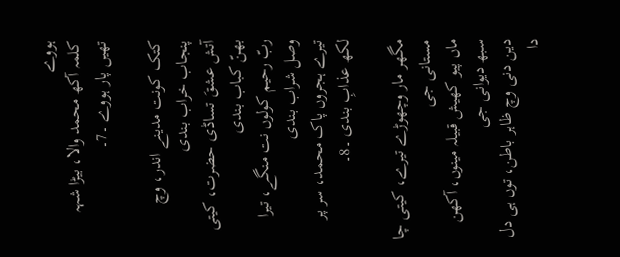ہووے
کلمہ آکھ محمد والا، بیڑا شہہ تھیں پار ہووے ۔7۔

کتک کونت مدینے اندر، وچ پنجاب خراب بندی
آتش عشقَ تساڈی حضرت، کیتی بھنّ کباب بندی
ربّ رحیم کولوں نت منگے، تیرا وصل شراب بندی
تیرے ہجروں پاک محمد، سر پر لکھ عذابِ بندی ۔8۔

مگھر مار وچھوڑے تیرے، کیتی چا مستانی جی
ماں پیو کھیش قبیلہ مینوں، آکھن سبھ دیوانی جی
دین دنی وچ ظاہر باطن، توں ہی دل دا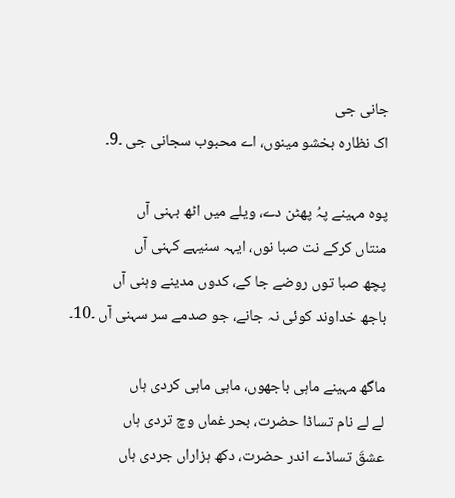جانی جی
اک نظارہ بخشو مینوں، اے محبوب سجانی جی ۔9۔

پوہ مہینے پہُ پھٹن دے، ویلے میں اٹھ بہنی آں
منتاں کرکے نت صبا نوں، ایہہ سنیہے کہنی آں
پچھ صبا توں روضے جا کے، کدوں مدینے وہنی آں
باجھ خداوند کوئی نہ جانے، جو صدمے سر سہنی آں ۔10۔

ماگھ مہینے ماہی باجھوں، ماہی ماہی کردی ہاں
لے لے نام تساڈا حضرت، بحر غماں وچ تردی ہاں
عشقَ تساڈے اندر حضرت، دکھ ہزاراں جردی ہاں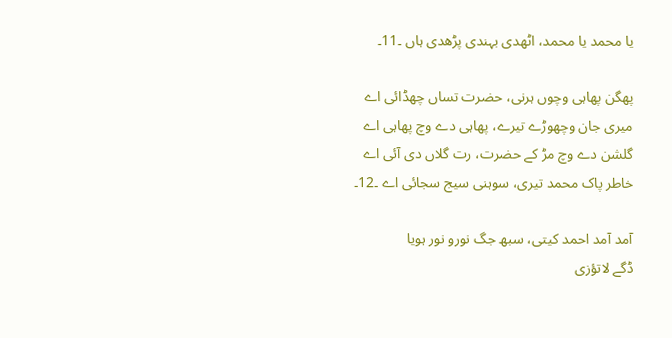یا محمد یا محمد، اٹھدی بہندی پڑھدی ہاں ۔11۔

پھگن پھاہی وچوں ہرنی، حضرت تساں چھڈائی اے
میری جان وچھوڑے تیرے، پھاہی دے وچ پھاہی اے
گلشن دے وچ مڑ کے حضرت، رت گلاں دی آئی اے
خاطر پاک محمد تیری، سوہنی سیج سجائی اے ۔12۔

آمد آمد احمد کیتی، سبھ جگ نورو نور ہویا
ڈگے لاتؤزی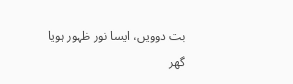بت دوویں، ایسا نور ظہور ہویا
گھر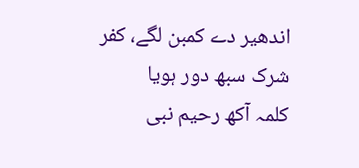اندھیر دے کمبن لگے، کفر شرک سبھ دور ہویا
کلمہ آکھ رحیم نبی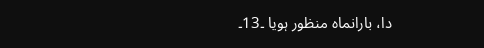دا، بارانماہ منظور ہویا ۔13۔